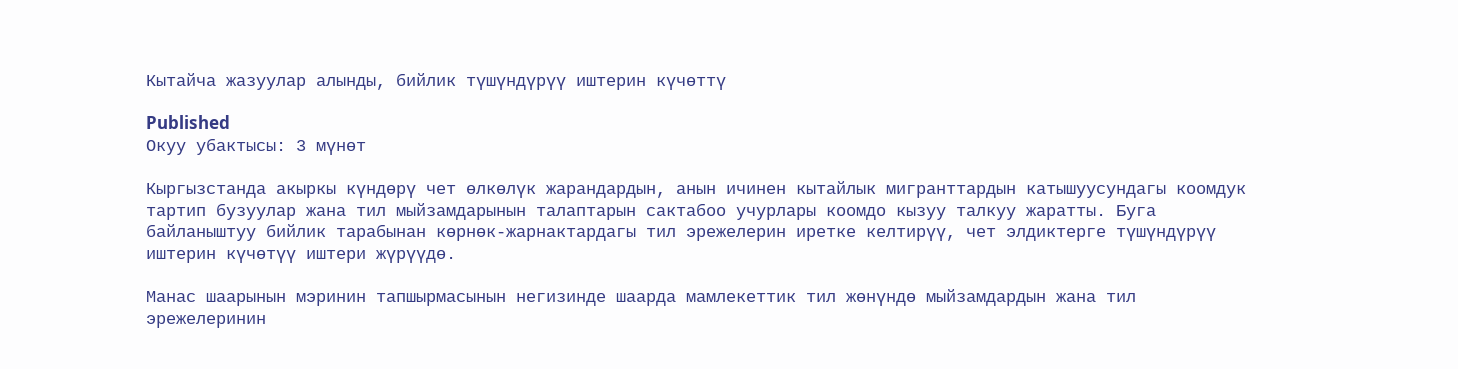Кытайча жазуулар алынды, бийлик түшүндүрүү иштерин күчөттү

Published
Окуу убактысы: 3 мүнөт

Кыргызстанда акыркы күндөрү чет өлкөлүк жарандардын, анын ичинен кытайлык мигранттардын катышуусундагы коомдук тартип бузуулар жана тил мыйзамдарынын талаптарын сактабоо учурлары коомдо кызуу талкуу жаратты. Буга байланыштуу бийлик тарабынан көрнөк-жарнактардагы тил эрежелерин иретке келтирүү, чет элдиктерге түшүндүрүү иштерин күчөтүү иштери жүрүүдө.

Манас шаарынын мэринин тапшырмасынын негизинде шаарда мамлекеттик тил жөнүндө мыйзамдардын жана тил эрежелеринин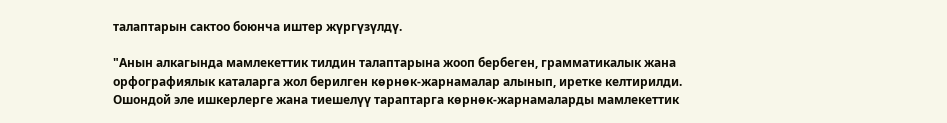талаптарын сактоо боюнча иштер жүргүзүлдү.

"Анын алкагында мамлекеттик тилдин талаптарына жооп бербеген, грамматикалык жана орфографиялык каталарга жол берилген көрнөк-жарнамалар алынып, иретке келтирилди. Ошондой эле ишкерлерге жана тиешелүү тараптарга көрнөк-жарнамаларды мамлекеттик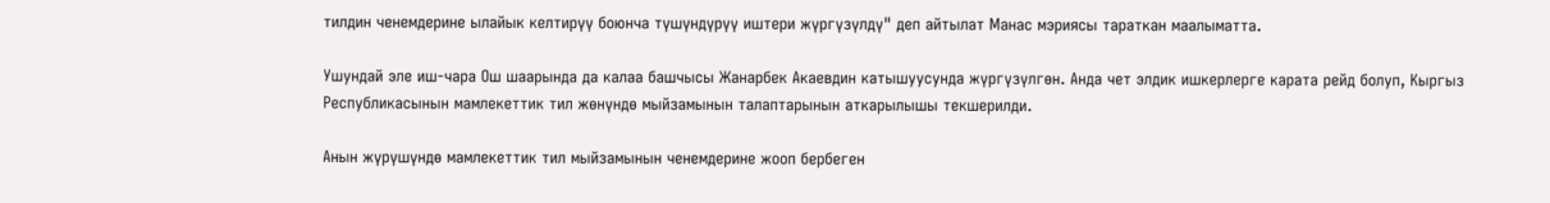тилдин ченемдерине ылайык келтирүү боюнча түшүндүрүү иштери жүргүзүлдү" деп айтылат Манас мэриясы тараткан маалыматта.

Ушундай эле иш-чара Ош шаарында да калаа башчысы Жанарбек Акаевдин катышуусунда жүргүзүлгөн. Анда чет элдик ишкерлерге карата рейд болуп, Кыргыз Республикасынын мамлекеттик тил жөнүндө мыйзамынын талаптарынын аткарылышы текшерилди.

Анын жүрүшүндө мамлекеттик тил мыйзамынын ченемдерине жооп бербеген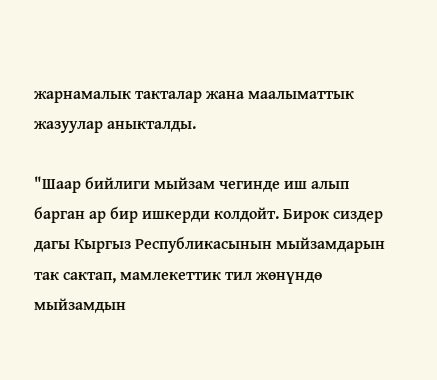жарнамалык такталар жана маалыматтык жазуулар аныкталды.

"Шаар бийлиги мыйзам чегинде иш алып барган ар бир ишкерди колдойт. Бирок сиздер дагы Кыргыз Республикасынын мыйзамдарын так сактап, мамлекеттик тил жөнүндө мыйзамдын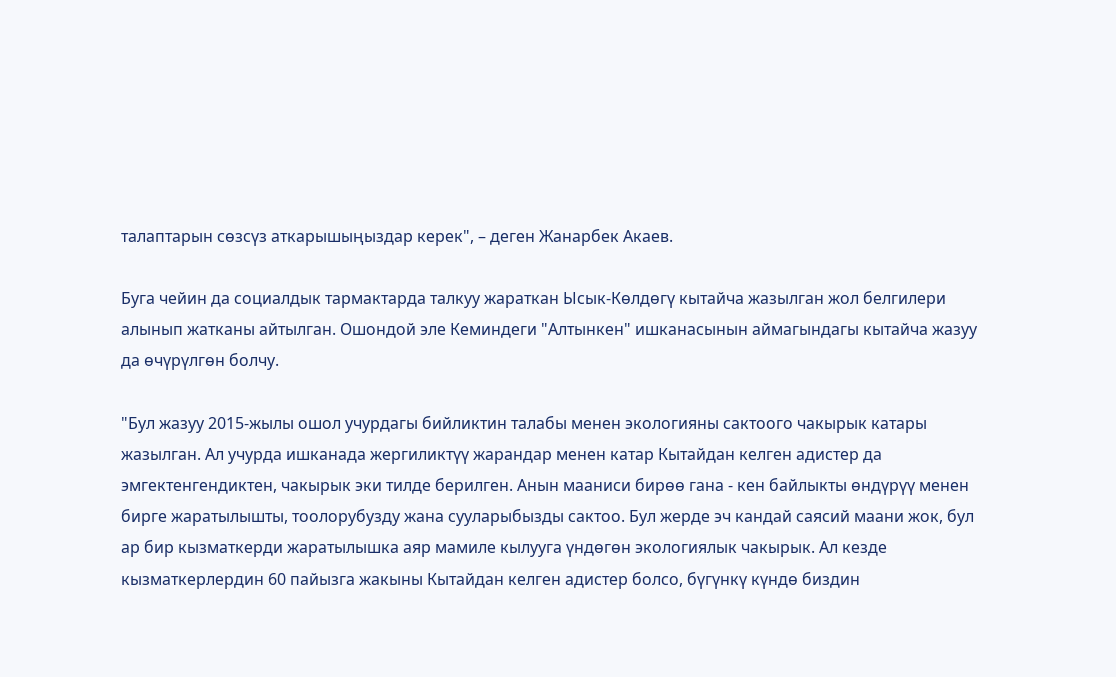талаптарын сөзсүз аткарышыңыздар керек", – деген Жанарбек Акаев.

Буга чейин да социалдык тармактарда талкуу жараткан Ысык-Көлдөгү кытайча жазылган жол белгилери алынып жатканы айтылган. Ошондой эле Кеминдеги "Алтынкен" ишканасынын аймагындагы кытайча жазуу да өчүрүлгөн болчу.

"Бул жазуу 2015-жылы ошол учурдагы бийликтин талабы менен экологияны сактоого чакырык катары жазылган. Ал учурда ишканада жергиликтүү жарандар менен катар Кытайдан келген адистер да эмгектенгендиктен, чакырык эки тилде берилген. Анын мааниси бирөө гана - кен байлыкты өндүрүү менен бирге жаратылышты, тоолорубузду жана сууларыбызды сактоо. Бул жерде эч кандай саясий маани жок, бул ар бир кызматкерди жаратылышка аяр мамиле кылууга үндөгөн экологиялык чакырык. Ал кезде кызматкерлердин 60 пайызга жакыны Кытайдан келген адистер болсо, бүгүнкү күндө биздин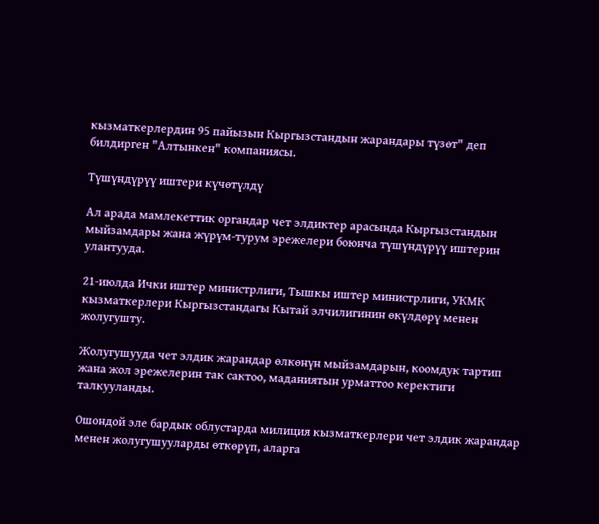кызматкерлердин 95 пайызын Кыргызстандын жарандары түзөт" деп билдирген "Алтынкен" компаниясы.

Түшүндүрүү иштери күчөтүлдү

Ал арада мамлекеттик органдар чет элдиктер арасында Кыргызстандын мыйзамдары жана жүрүм-турум эрежелери боюнча түшүндүрүү иштерин улантууда.

21-июлда Ички иштер министрлиги, Тышкы иштер министрлиги, УКМК кызматкерлери Кыргызстандагы Кытай элчилигинин өкүлдөрү менен жолугушту.

Жолугушууда чет элдик жарандар өлкөнүн мыйзамдарын, коомдук тартип жана жол эрежелерин так сактоо, маданиятын урматтоо керектиги талкууланды.

Ошондой эле бардык облустарда милиция кызматкерлери чет элдик жарандар менен жолугушууларды өткөрүп, аларга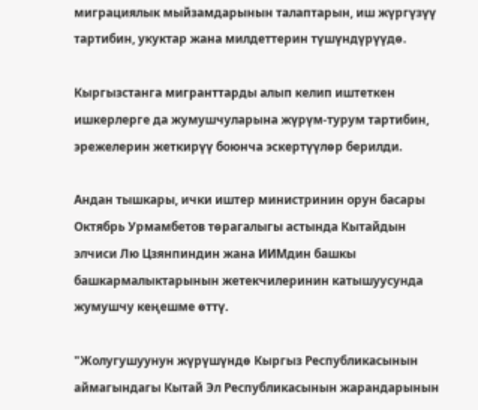миграциялык мыйзамдарынын талаптарын, иш жүргүзүү тартибин, укуктар жана милдеттерин түшүндүрүүдө.

Кыргызстанга мигранттарды алып келип иштеткен ишкерлерге да жумушчуларына жүрүм-турум тартибин, эрежелерин жеткирүү боюнча эскертүүлөр берилди.

Андан тышкары, ички иштер министринин орун басары Октябрь Урмамбетов төрагалыгы астында Кытайдын элчиси Лю Цзянпиндин жана ИИМдин башкы башкармалыктарынын жетекчилеринин катышуусунда жумушчу кеңешме өттү.

"Жолугушуунун жүрүшүндө Кыргыз Республикасынын аймагындагы Кытай Эл Республикасынын жарандарынын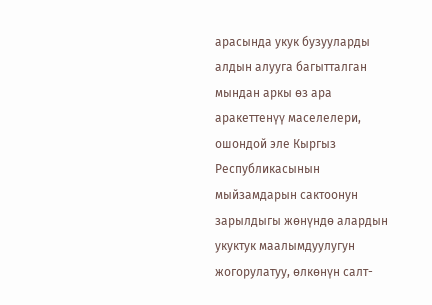арасында укук бузууларды алдын алууга багытталган мындан аркы өз ара аракеттенүү маселелери, ошондой эле Кыргыз Республикасынын мыйзамдарын сактоонун зарылдыгы жөнүндө алардын укуктук маалымдуулугун жогорулатуу, өлкөнүн салт-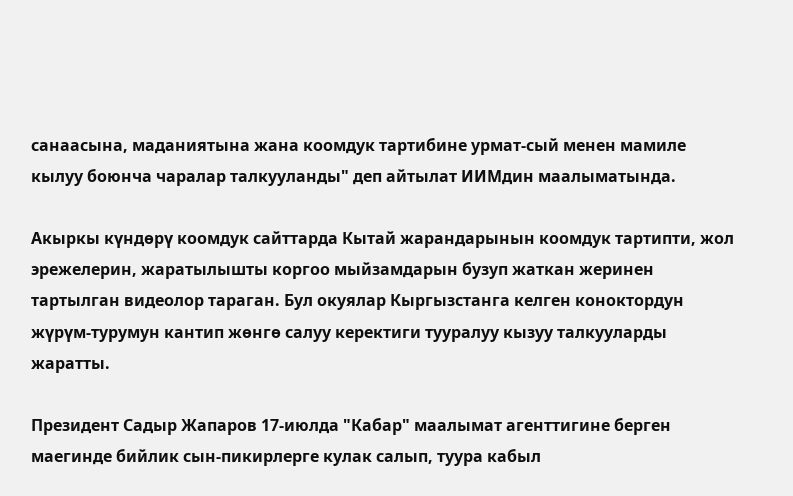санаасына, маданиятына жана коомдук тартибине урмат-сый менен мамиле кылуу боюнча чаралар талкууланды" деп айтылат ИИМдин маалыматында.

Акыркы күндөрү коомдук сайттарда Кытай жарандарынын коомдук тартипти, жол эрежелерин, жаратылышты коргоо мыйзамдарын бузуп жаткан жеринен тартылган видеолор тараган. Бул окуялар Кыргызстанга келген коноктордун жүрүм-турумун кантип жөнгө салуу керектиги тууралуу кызуу талкууларды жаратты.

Президент Садыр Жапаров 17-июлда "Кабар" маалымат агенттигине берген маегинде бийлик сын-пикирлерге кулак салып, туура кабыл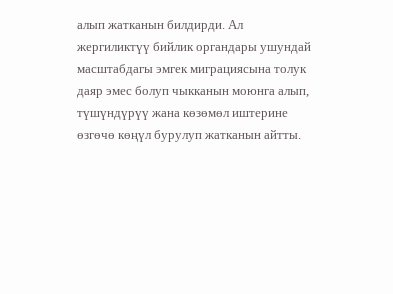алып жатканын билдирди. Ал жергиликтүү бийлик органдары ушундай масштабдагы эмгек миграциясына толук даяр эмес болуп чыкканын моюнга алып, түшүндүрүү жана көзөмөл иштерине өзгөчө көңүл бурулуп жатканын айтты.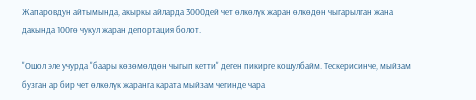Жапаровдун айтымында, акыркы айларда 3000дей чет өлкөлүк жаран өлкөдөн чыгарылган жана дакында 100гө чукул жаран депортация болот.

"Ошол эле учурда "баары көзөмөлдөн чыгып кетти" деген пикирге кошулбайм. Тескерисинче, мыйзам бузган ар бир чет өлкөлүк жаранга карата мыйзам чегинде чара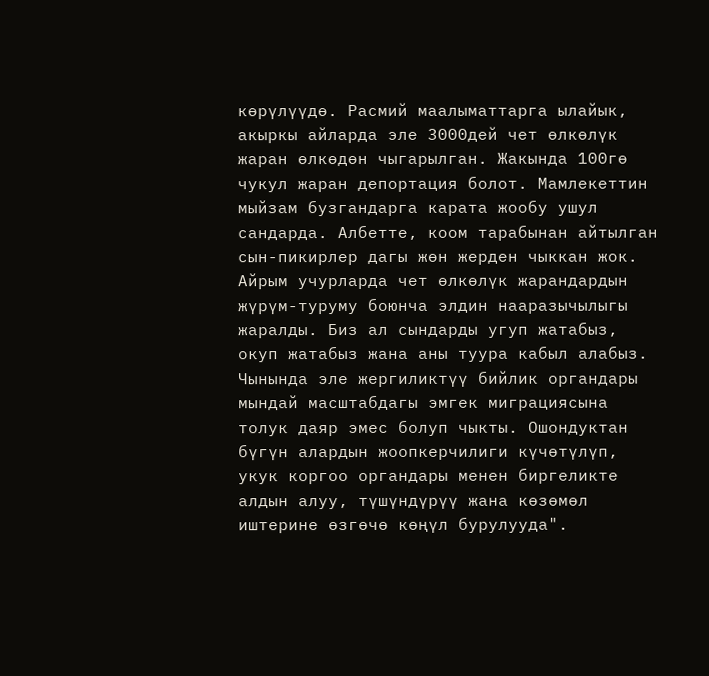көрүлүүдө. Расмий маалыматтарга ылайык, акыркы айларда эле 3000дей чет өлкөлүк жаран өлкөдөн чыгарылган. Жакында 100гө чукул жаран депортация болот. Мамлекеттин мыйзам бузгандарга карата жообу ушул сандарда. Албетте, коом тарабынан айтылган сын-пикирлер дагы жөн жерден чыккан жок. Айрым учурларда чет өлкөлүк жарандардын жүрүм-туруму боюнча элдин нааразычылыгы жаралды. Биз ал сындарды угуп жатабыз, окуп жатабыз жана аны туура кабыл алабыз. Чынында эле жергиликтүү бийлик органдары мындай масштабдагы эмгек миграциясына толук даяр эмес болуп чыкты. Ошондуктан бүгүн алардын жоопкерчилиги күчөтүлүп, укук коргоо органдары менен биргеликте алдын алуу, түшүндүрүү жана көзөмөл иштерине өзгөчө көңүл бурулууда".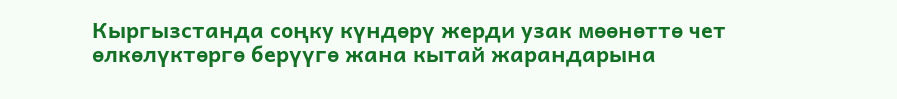Кыргызстанда соңку күндөрү жерди узак мөөнөттө чет өлкөлүктөргө берүүгө жана кытай жарандарына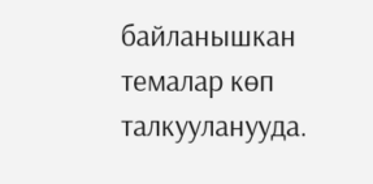байланышкан темалар көп талкууланууда.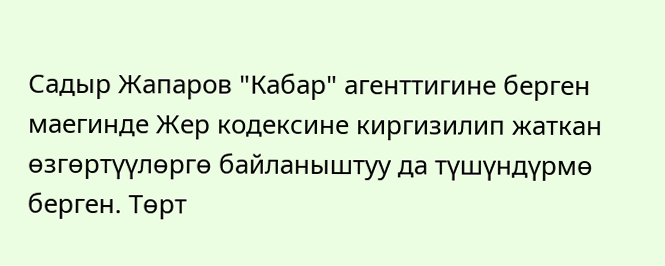Садыр Жапаров "Кабар" агенттигине берген маегинде Жер кодексине киргизилип жаткан өзгөртүүлөргө байланыштуу да түшүндүрмө берген. Төрт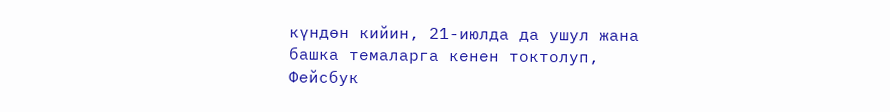күндөн кийин, 21-июлда да ушул жана башка темаларга кенен токтолуп, Фейсбук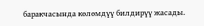баракчасында көлөмдүү билдирүү жасады.